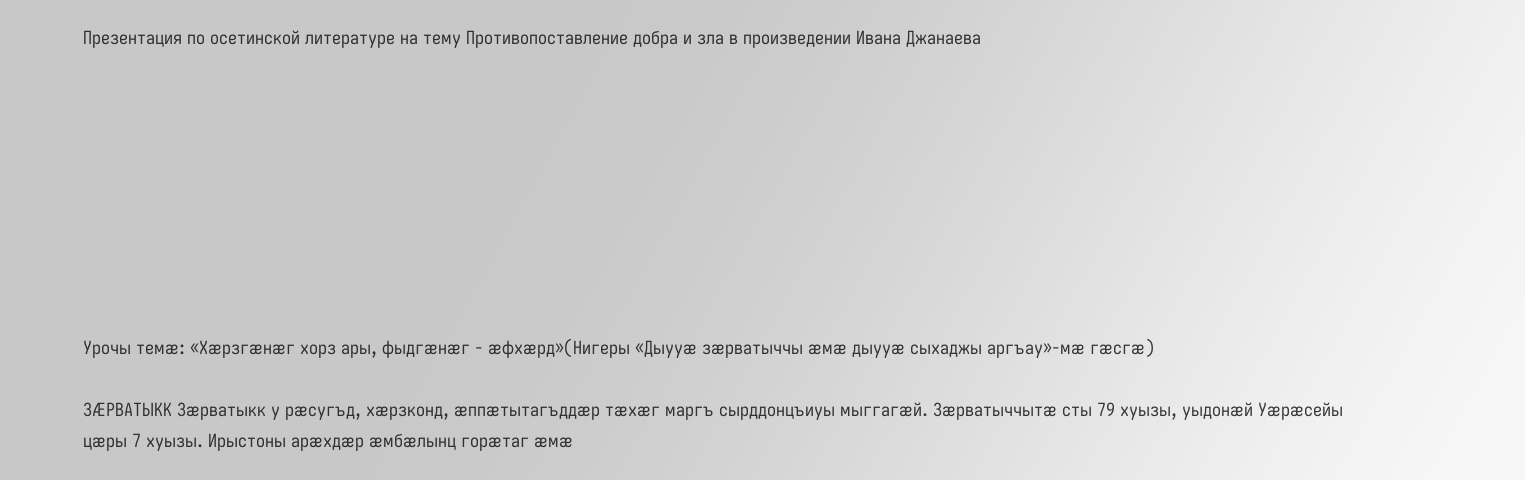Презентация по осетинской литературе на тему Противопоставление добра и зла в произведении Ивана Джанаева









Урочы темӕ: «Хӕрзгӕнӕг хорз ары, фыдгӕнӕг - ӕфхӕрд»(Нигеры «Дыууӕ зӕрватыччы ӕмӕ дыууӕ сыхаджы аргъау»-мӕ гӕсгӕ)

ЗÆРВАТЫКК Зæрватыкк у рæсугъд, хæрзконд, æппæтытагъддæр тæхæг маргъ сырддонцъиуы мыггагæй. Зӕрватыччытӕ сты 79 хуызы, уыдонӕй Уӕрӕсейы цӕры 7 хуызы. Ирыстоны арӕхдӕр ӕмбӕлынц горӕтаг ӕмӕ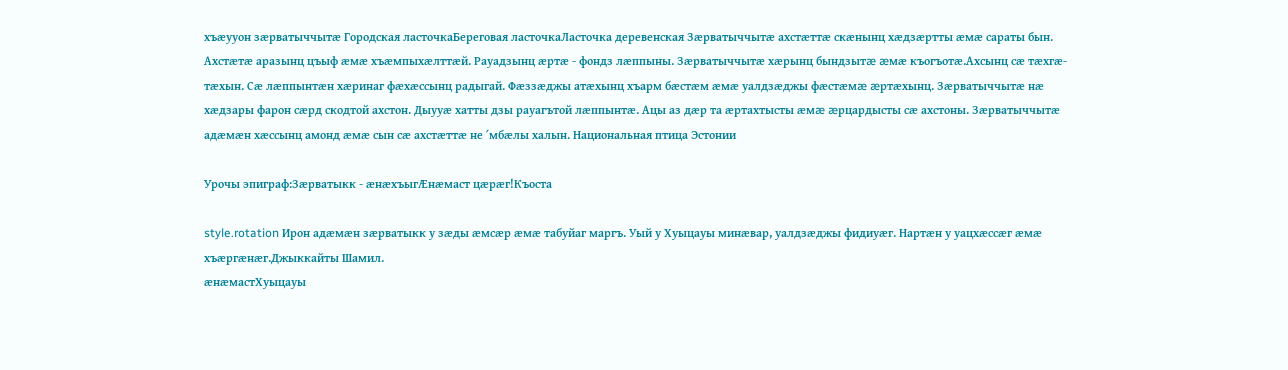хъӕууон зӕрватыччытӕ Городская ласточкаБереговая ласточкаЛасточка деревенская Зæрватыччытæ ахстæттæ скæнынц хæдзæртты æмæ сараты бын. Ахстӕтӕ аразынц цъыф ӕмӕ хъӕмпыхӕлттӕй. Рауадзынц æртæ - фондз лæппыны. Зæрватыччытæ хæрынц бындзытæ æмæ къогъотæ.Ахсынц сæ тæхгæ- тæхын. Сæ лæппынтæн хæринаг фæхæссынц радыгай. Фæззæджы атæхынц хъарм бæстæм æмæ уалдзæджы фæстæмæ æртæхынц. Зæрватыччытæ нæ хæдзары фарон сæрд скодтой ахстон. Дыууæ хатты дзы рауагътой лæппынтæ. Ацы аз дæр та æртахтысты æмæ æрцардысты сæ ахстоны. Зæрватыччытæ адæмæн хæссынц амонд æмæ сын сæ ахстæттæ не ΄мбæлы халын. Национальная птица Эстонии

Урочы эпиграф:Зӕрватыкк - ӕнӕхъыгӔнӕмаст цӕрӕг!Къоста

style.rotation Ирон адӕмӕн зӕрватыкк у зӕды ӕмсӕр ӕмӕ табуйаг маргъ. Уый у Хуыцауы минӕвар, уалдзӕджы фидиуӕг. Нартӕн у уацхӕссӕг ӕмӕ хъӕргӕнӕг.Джыккайты Шамил.
ӕнӕмастХуыцауы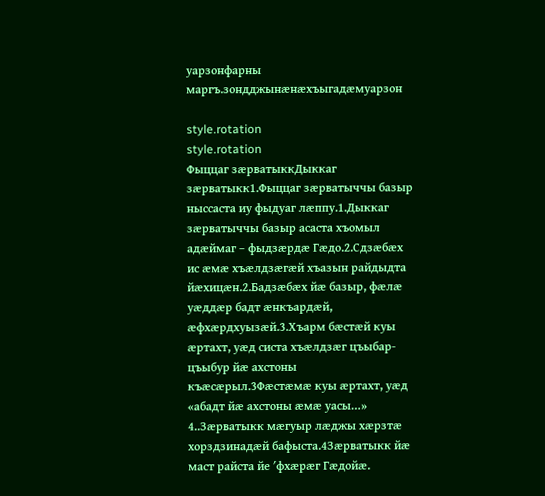уарзонфарны маргъ.зондджынӕнӕхъыгадӕмуарзон

style.rotation
style.rotation
Фыццаг зӕрватыккДыккаг зӕрватыкк1.Фыццаг зӕрватыччы базыр ныссаста иу фыдуаг лӕппу.1.Дыккаг зӕрватыччы базыр асаста хъомыл адӕймаг – фыдзӕрдӕ Гӕдо.2.Сдзӕбӕх ис ӕмӕ хъӕлдзӕгӕй хъазын райдыдта йӕхицӕн.2.Бадзӕбӕх йӕ базыр, фӕлӕ уӕддӕр бадт ӕнкъардӕй, ӕфхӕрдхуызӕй.3.Хъарм бӕстӕй куы ӕртахт, уӕд систа хъӕлдзӕг цъыбар-цъыбур йӕ ахстоны къӕсӕрыл.3Фӕстӕмӕ куы ӕртахт, уӕд «абадт йӕ ахстоны ӕмӕ уасы…» 4..Зӕрватыкк мӕгуыр лӕджы хӕрзтӕ хорздзинадӕй бафыста.4Зӕрватыкк йӕ маст райста йе ʹфхӕрӕг Гӕдойӕ.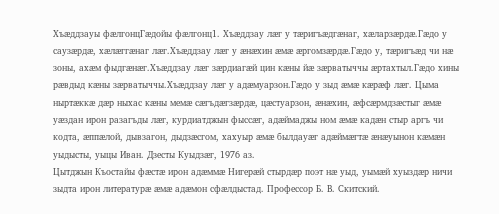Хъӕддзауы фӕлгонцГӕдойы фӕлгонц1. Хъӕддзау лӕг у тӕригъӕдгӕнаг, хӕларзӕрдӕ.Гӕдо у саузӕрдӕ, хӕлӕггӕнаг лӕг.Хъӕддзау лӕг у ӕнӕхин ӕмӕ ӕргомзӕрдӕ.Гӕдо у, тӕригъӕд чи нӕ зоны, ахӕм фыдгӕнӕг.Хъӕддзау лӕг зӕрдиагӕй цин кӕны йӕ зӕрватыччы ӕртахтыл.Гӕдо хины рӕвдыд кӕны зӕрватыччы.Хъӕддзау лӕг у адӕмуарзон.Гӕдо у зыд ӕмӕ кӕрӕф лӕг. Цыма ныртӕккӕ дӕр ныхас кӕны мемӕ сӕгъдӕгзӕрдӕ, цӕстуарзон, ӕнӕхин, ӕфсӕрмдзӕстыг ӕмӕ уӕздан ирон разагъды лӕг, курдиатджын фыссӕг, адӕймаджы ном ӕмӕ кадӕн стыр аргъ чи кодта, ӕппӕлой, дывзагон, дыдзӕсгом, хахуыр ӕмӕ былдауӕг адӕймӕгтӕ ӕнӕуынон кӕмӕн уыдысты, уыцы Иван. Дзесты Куыдзӕг, 1976 аз.
Цытджын Къостайы фӕстӕ ирон адӕммӕ Нигерӕй стырдӕр поэт нӕ уыд, уымӕй хуыздӕр ничи зыдта ирон литературӕ ӕмӕ адӕмон сфӕлдыстад. Профессор Б. В. Скитский.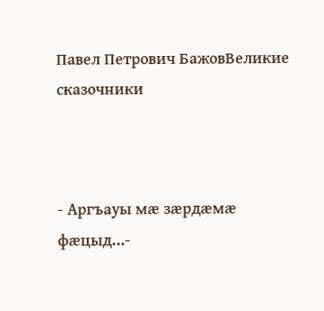Павел Петрович БажовВеликие сказочники



- Аргъауы мӕ зӕрдӕмӕ фӕцыд…-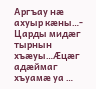Аргъау нӕ ахуыр кӕны…- Царды мидӕг тырнын хъӕуы…Ӕцӕг адӕймаг хъуамӕ уа …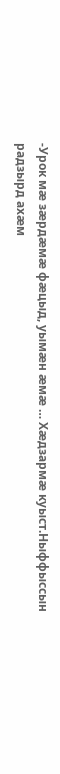-Урок мæ зæрдæмæ фæцыд, уымæн æмæ … Хӕдзармӕ куыст.Ныффыссын радзырд ахӕм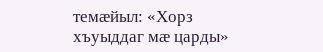темӕйыл: «Хорз хъуыддаг мӕ царды»